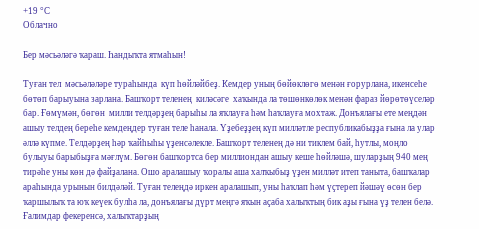+19 °С
Облачно

Бер мәсьәләгә ҡараш. Һандыҡта ятмаһын!

Туған тел  мәсьәләләре тураһында  күп һөйләйбеҙ. Кемдер уның бөйөклөгө менән ғорурлана, икенсеһе  бөтөп барыуына зарлана. Башҡорт теленең  киләсәге  хаҡында ла төшөнкөлөк менән фараз йөрөтөүселәр бар. Ғөмүмән, бөгөн  милли телдәрҙең барыһы ла яҡлауға һәм һаҡлауға мохтаж. Донъялағы ете меңдән ашыу телдең береһе кемдеңдер туған теле һанала. Үҙебеҙҙең күп милләтле республикабыҙҙа ғына ла улар әллә күпме. Телдәрҙең һәр ҡайһыһы үҙенсәлекле. Башҡорт теленең дә ни тиклем бай, һутлы, моңло булыуы барыбыҙға мәғлүм. Бөгөн башҡортса бер миллиондан ашыу кеше һөйләшә, шуларҙың 940 мең тирәһе уны көн дә файҙалана. Ошо аралашыу ҡоралы аша халҡыбыҙ үҙен милләт итеп таныта, башҡалар араһында урынын билдәләй. Туған телеңдә иркен аралашып, уны һаҡлап һәм үҫтереп йәшәү өсөн бер ҡаршылыҡ та юҡ кеүек булһа ла, донъялағы дүрт меңгә яҡын аҫаба халыҡтың бик аҙы ғына үҙ телен белә. Ғалимдар фекеренсә, халыҡтарҙың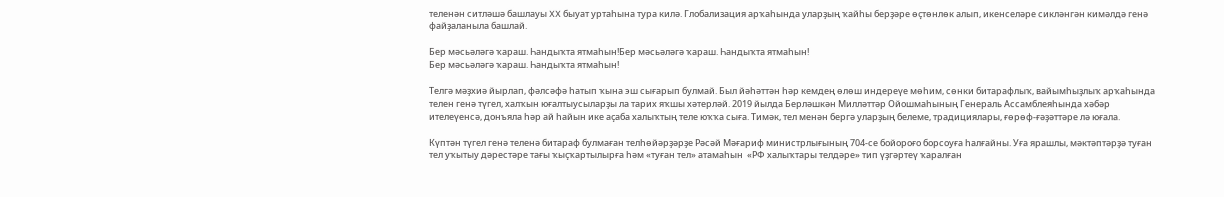теленән ситләшә башлауы XX быуат уртаһына тура килә. Глобализация арҡаһында уларҙың ҡайһы берҙәре өҫтөнлөк алып, икенселәре сикләнгән кимәлдә генә файҙаланыла башлай.

Бер мәсьәләгә ҡараш. Һандыҡта ятмаһын!Бер мәсьәләгә ҡараш. Һандыҡта ятмаһын!
Бер мәсьәләгә ҡараш. Һандыҡта ятмаһын!

Телгә мәҙхиә йырлап, фәлсәфә һатып ҡына эш сығарып булмай. Был йәһәттән һәр кемдең өлөш индереүе мөһим, сөнки битарафлыҡ, вайымһыҙлыҡ арҡаһында телен генә түгел, халҡын юғалтыусыларҙы ла тарих яҡшы хәтерләй. 2019 йылда Берләшкән Милләттәр Ойошмаһының Генераль Ассамблеяһында хәбәр ителеүенсә, донъяла һәр ай һайын ике аҫаба халыҡтың теле юҡҡа сыға. Тимәк, тел менән бергә уларҙың белеме, традициялары, ғөрөф-ғәҙәттәре лә юғала.

Күптән түгел генә теленә битараф булмаған телһөйәрҙәрҙе Рәсәй Мәғариф министрлығының 704-се бойороғо борсоуға һалғайны. Уға ярашлы, мәктәптәрҙә туған тел уҡытыу дәрестәре тағы ҡыҫҡартылырға һәм «туған тел» атамаһын  «РФ халыҡтары телдәре» тип үҙгәртеү ҡаралған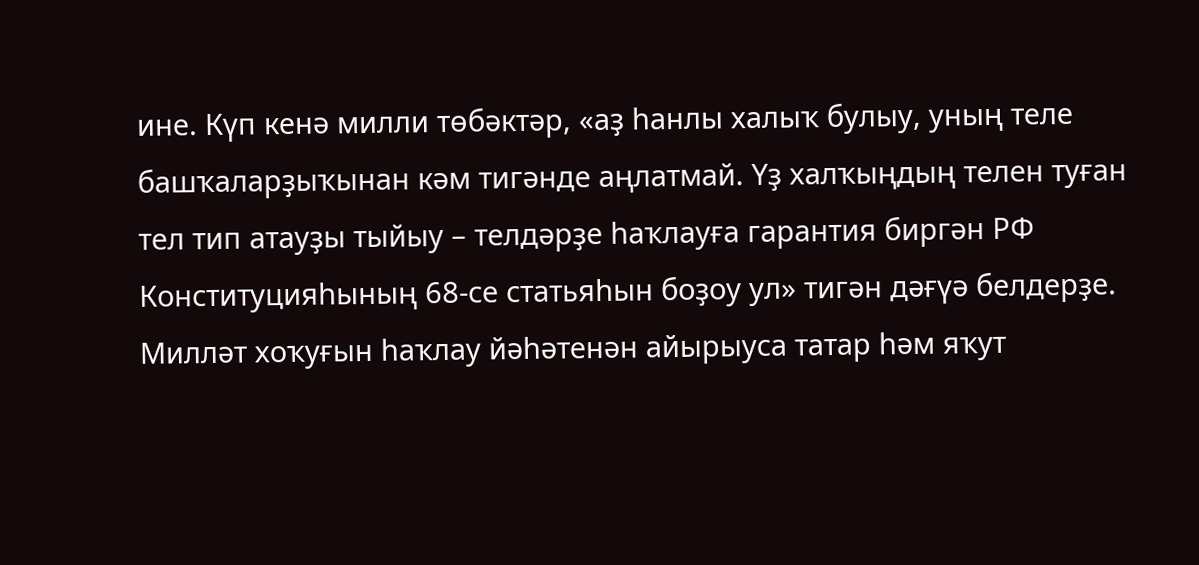ине. Күп кенә милли төбәктәр, «аҙ һанлы халыҡ булыу, уның теле башҡаларҙыҡынан кәм тигәнде аңлатмай. Үҙ халҡыңдың телен туған тел тип атауҙы тыйыу – телдәрҙе һаҡлауға гарантия биргән РФ Конституцияһының 68-се статьяһын боҙоу ул» тигән дәғүә белдерҙе. Милләт хоҡуғын һаҡлау йәһәтенән айырыуса татар һәм яҡут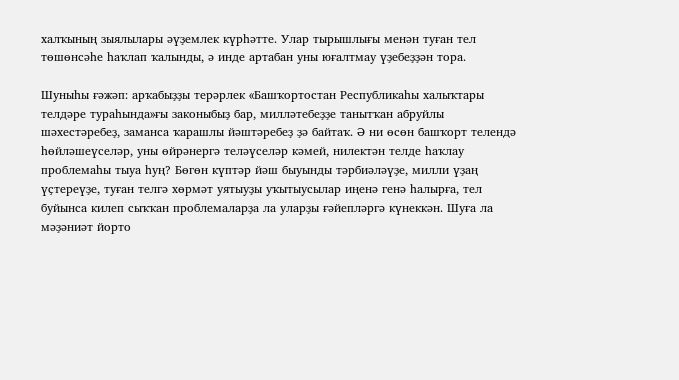халҡының зыялылары әүҙемлек күрһәтте. Улар тырышлығы менән туған тел төшөнсәһе һаҡлап ҡалынды, ә инде артабан уны юғалтмау үҙебеҙҙән тора.

Шуныһы ғәжәп: арҡабыҙҙы терәрлек «Башҡортостан Республикаһы халыҡтары телдәре тураһында»ғы законыбыҙ бар, милләтебеҙҙе танытҡан абруйлы шәхестәребеҙ, заманса ҡарашлы йәштәребеҙ ҙә байтаҡ. Ә ни өсөн башҡорт телендә һөйләшеүселәр, уны өйрәнергә теләүселәр кәмей, нилектән телде һаҡлау проблемаһы тыуа һуң? Бөгөн күптәр йәш быуынды тәрбиәләүҙе, милли үҙаң үҫтереүҙе, туған телгә хөрмәт уятыуҙы уҡытыусылар иңенә генә һалырға, тел буйынса килеп сыҡҡан проблемаларҙа ла уларҙы ғәйепләргә күнеккән. Шуға ла мәҙәниәт йорто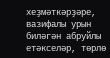хеҙмәткәрҙәре, вазифалы урын биләгән абруйлы етәкселәр, төрлө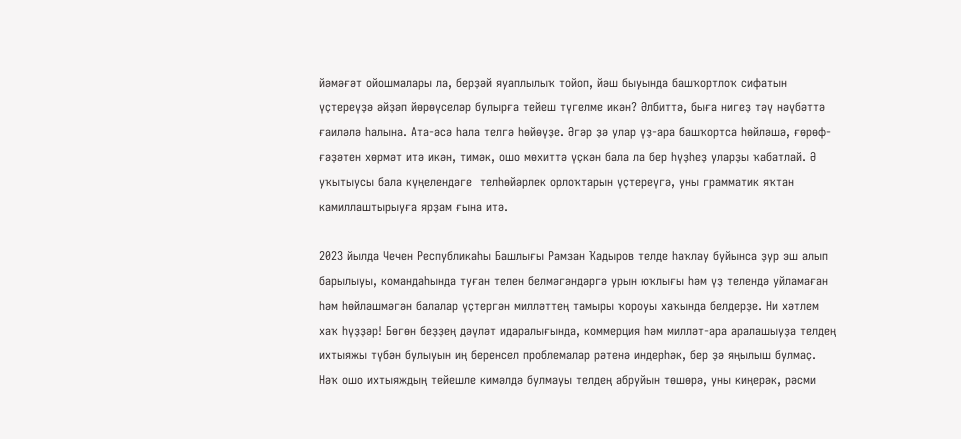йәмәғәт ойошмалары ла, берҙәй яуаплылыҡ тойоп, йәш быуында башҡортлоҡ сифатын үҫтереүҙә әйҙәп йөрөүселәр булырға тейеш түгелме икән? Әлбиттә, быға нигеҙ тәү нәүбәттә ғаиләлә һалына. Ата-әсә һала телгә һөйөүҙе. Әгәр ҙә улар үҙ-ара башҡортса һөйләшә, ғөрөф-ғәҙәтен хөрмәт итә икән, тимәк, ошо мөхиттә үҫкән бала ла бер һүҙһеҙ уларҙы ҡабатлай. Ә уҡытыусы бала күңелендәге  телһөйәрлек орлоҡтарын үҫтереүгә, уны грамматик яҡтан камиллаштырыуға ярҙам ғына итә.

2023 йылда Чечен Республикаһы Башлығы Рамзан Ҡадыров телде һаҡлау буйынса ҙур эш алып барылыуы, командаһында туған телен белмәгәндәргә урын юҡлығы һәм үҙ телендә уйламаған һәм һөйләшмәгән балалар үҫтергән милләттең тамыры ҡороуы хаҡында белдерҙе. Ни хәтлем хаҡ һүҙҙәр! Бөгөн беҙҙең дәүләт идаралығында, коммерция һәм милләт-ара аралашыуҙа телдең ихтыяжы түбән булыуын иң беренсел проблемалар рәтенә индерһәк, бер ҙә яңылыш булмаҫ. Нәҡ ошо ихтыяждың тейешле кимәлдә булмауы телдең абруйын төшөрә, уны киңерәк, рәсми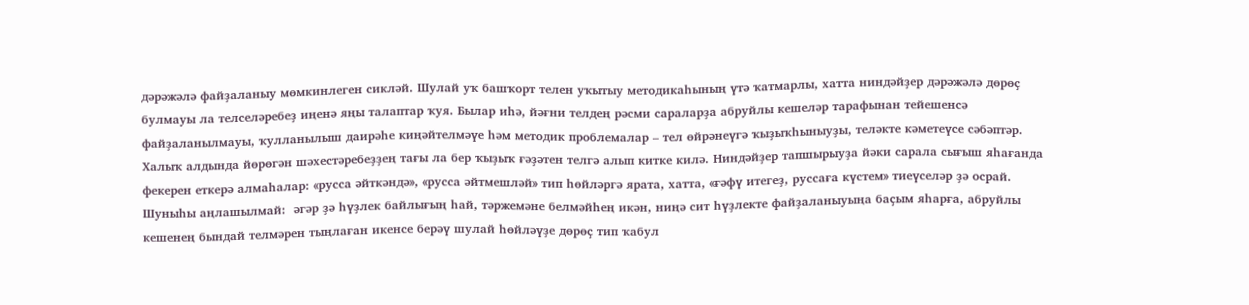дәрәжәлә файҙаланыу мөмкинлеген сикләй. Шулай уҡ башҡорт телен уҡытыу методикаһының үтә ҡатмарлы, хатта ниндәйҙер дәрәжәлә дөрөҫ булмауы ла телселәребеҙ иңенә яңы талаптар ҡуя. Былар иһә, йәғни телдең рәсми сараларҙа абруйлы кешеләр тарафынан тейешенсә файҙаланылмауы, ҡулланылыш даирәһе киңәйтелмәүе һәм методик проблемалар – тел өйрәнеүгә ҡыҙыҡһыныуҙы, теләкте кәметеүсе сәбәптәр. Халыҡ алдында йөрөгән шәхестәребеҙҙең тағы ла бер ҡыҙыҡ ғәҙәтен телгә алып китке килә. Ниндәйҙер тапшырыуҙа йәки сарала сығыш яһағанда фекерен еткерә алмаһалар: «русса әйткәндә», «русса әйтмешләй» тип һөйләргә ярата, хатта, «ғәфү итегеҙ, руссаға күстем» тиеүселәр ҙә осрай. Шуныһы аңлашылмай:  әгәр ҙә һүҙлек байлығың һай, тәржемәне белмәйһең икән, ниңә сит һүҙлекте файҙаланыуыңа баҫым яһарға, абруйлы кешенең бындай телмәрен тыңлаған икенсе берәү шулай һөйләүҙе дөрөҫ тип ҡабул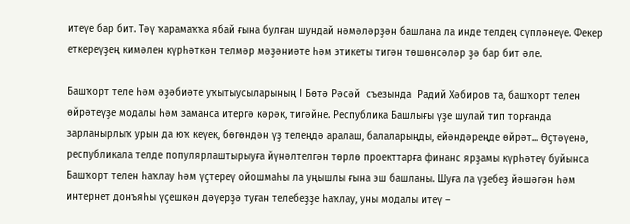итеүе бар бит. Тәү ҡарамаҡҡа ябай ғына булған шундай нәмәләрҙән башлана ла инде телдең сүпләнеүе. Фекер еткереүҙең кимәлен күрһәткән телмәр мәҙәниәте һәм этикеты тигән төшөнсәләр ҙә бар бит әле.

Башҡорт теле һәм әҙәбиәте уҡытыусыларының I Бөтә Рәсәй  съезында  Радий Хәбиров та, башҡорт телен өйрәтеүҙе модалы һәм заманса итергә кәрәк, тигәйне. Республика Башлығы үҙе шулай тип торғанда зарланырлыҡ урын да юҡ кеүек, бөгөндән үҙ телеңдә аралаш, балаларыңды, ейәндәреңде өйрәт... Өҫтәүенә, республикала телде популярлаштырыуға йүнәлтелгән төрлө проекттарға финанс ярҙамы күрһәтеү буйынса Башҡорт телен һаҡлау һәм үҫтереү ойошмаһы ла уңышлы ғына эш башланы. Шуға ла үҙебеҙ йәшәгән һәм интернет донъяһы үҫешкән дәүерҙә туған телебеҙҙе һаҡлау, уны модалы итеү –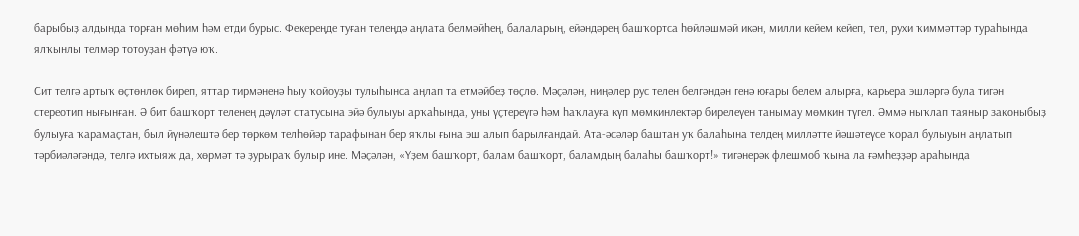барыбыҙ алдында торған мөһим һәм етди бурыс. Фекереңде туған телеңдә аңлата белмәйһең, балаларың, ейәндәрең башҡортса һөйләшмәй икән, милли кейем кейеп, тел, рухи ҡиммәттәр тураһында ялҡынлы телмәр тотоуҙан фәтүә юҡ.

Сит телгә артыҡ өҫтөнлөк биреп, яттар тирмәненә һыу ҡойоуҙы тулыһынса аңлап та етмәйбеҙ төҫлө. Мәҫәлән, ниңәлер рус телен белгәндән генә юғары белем алырға, карьера эшләргә була тигән стереотип нығынған. Ә бит башҡорт теленең дәүләт статусына эйә булыуы арҡаһында, уны үҫтереүгә һәм һаҡлауға күп мөмкинлектәр бирелеүен танымау мөмкин түгел. Әммә ныҡлап таяныр законыбыҙ булыуға ҡарамаҫтан, был йүнәлештә бер төркөм телһөйәр тарафынан бер яҡлы ғына эш алып барылғандай. Ата-әсәләр баштан уҡ балаһына телдең милләтте йәшәтеүсе ҡорал булыуын аңлатып тәрбиәләгәндә, телгә ихтыяж да, хөрмәт тә ҙурыраҡ булыр ине. Мәҫәлән, «Үҙем башҡорт, балам башҡорт, баламдың балаһы башҡорт!» тигәнерәк флешмоб ҡына ла ғәмһеҙҙәр араһында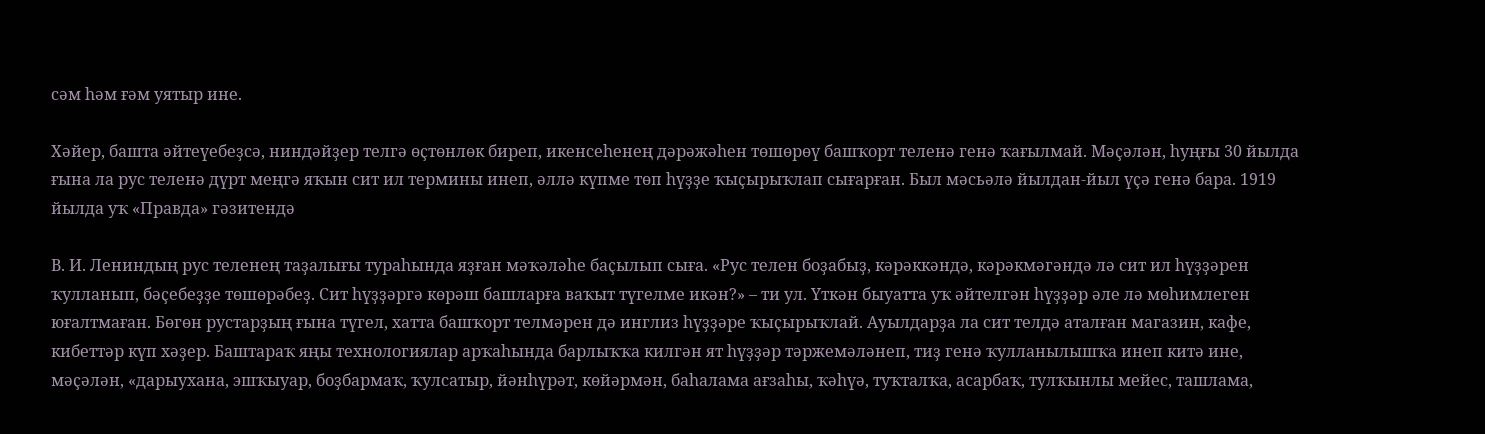сәм һәм ғәм уятыр ине.

Хәйер, башта әйтеүебеҙсә, ниндәйҙер телгә өҫтөнлөк биреп, икенсеһенең дәрәжәһен төшөрөү башҡорт теленә генә ҡағылмай. Мәҫәлән, һуңғы 30 йылда ғына ла рус теленә дүрт меңгә яҡын сит ил термины инеп, әллә күпме төп һүҙҙе ҡыҫырыҡлап сығарған. Был мәсьәлә йылдан-йыл үҫә генә бара. 1919 йылда уҡ «Правда» гәзитендә

В. И. Лениндың рус теленең таҙалығы тураһында яҙған мәҡәләһе баҫылып сыға. «Рус телен боҙабыҙ, кәрәккәндә, кәрәкмәгәндә лә сит ил һүҙҙәрен ҡулланып, бәҫебеҙҙе төшөрәбеҙ. Сит һүҙҙәргә көрәш башларға ваҡыт түгелме икән?» – ти ул. Үткән быуатта уҡ әйтелгән һүҙҙәр әле лә мөһимлеген юғалтмаған. Бөгөн рустарҙың ғына түгел, хатта башҡорт телмәрен дә инглиз һүҙҙәре ҡыҫырыҡлай. Ауылдарҙа ла сит телдә аталған магазин, кафе, кибеттәр күп хәҙер. Баштараҡ яңы технологиялар арҡаһында барлыҡҡа килгән ят һүҙҙәр тәржемәләнеп, тиҙ генә ҡулланылышҡа инеп китә ине, мәҫәлән, «дарыухана, эшҡыуар, боҙбармаҡ, ҡулсатыр, йәнһүрәт, көйәрмән, баһалама ағзаһы, ҡәһүә, туҡталҡа, асарбаҡ, тулҡынлы мейес, ташлама,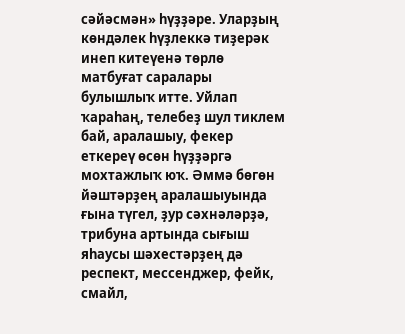сәйәсмән» һүҙҙәре. Уларҙың көндәлек һүҙлеккә тиҙерәк инеп китеүенә төрлө матбуғат саралары булышлыҡ итте. Уйлап ҡараһаң, телебеҙ шул тиклем бай, аралашыу, фекер еткереү өсөн һүҙҙәргә мохтажлыҡ юҡ. Әммә бөгөн йәштәрҙең аралашыуында ғына түгел, ҙур сәхнәләрҙә, трибуна артында сығыш яһаусы шәхестәрҙең дә респект, мессенджер, фейк, смайл,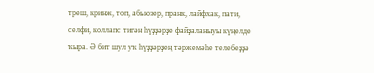треш, кринж, топ, абьюзер, пранк, лайфхак, пати, селфи, коллапс тигән һүҙҙәрҙе файҙаланыуы күңелде ҡыра. Ә бит шул уҡ һүҙҙәрҙең тәржемәһе телебеҙҙә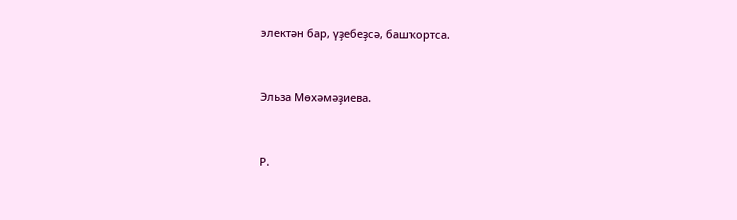электән бар, үҙебеҙсә, башҡортса.



Эльза Мөхәмәҙиева.



Р.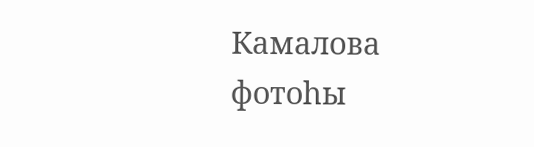Камалова фотоһы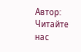Автор:
Читайте нас